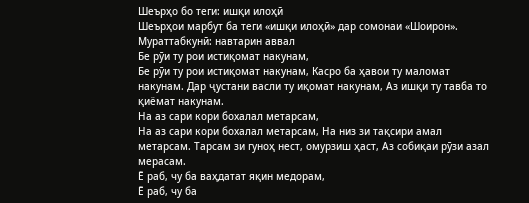Шеърҳо бо теги: ишқи илоҳӣ
Шеърҳои марбут ба теги «ишқи илоҳӣ» дар сомонаи «Шоирон».
Мураттабкунӣ: навтарин аввал
Бе рӯи ту рои истиқомат накунам,
Бе рӯи ту рои истиқомат накунам, Касро ба ҳавои ту маломат накунам. Дар ҷустани васли ту иқомат накунам, Аз ишқи ту тавба то қиёмат накунам.
На аз сари кори бохалал метарсам,
На аз сари кори бохалал метарсам, На низ зи тақсири амал метарсам. Тарсам зи гуноҳ нест, омурзиш ҳаст, Аз собиқаи рӯзи азал мерасам.
Ё раб, чу ба ваҳдатат яқин медорам,
Ё раб, чу ба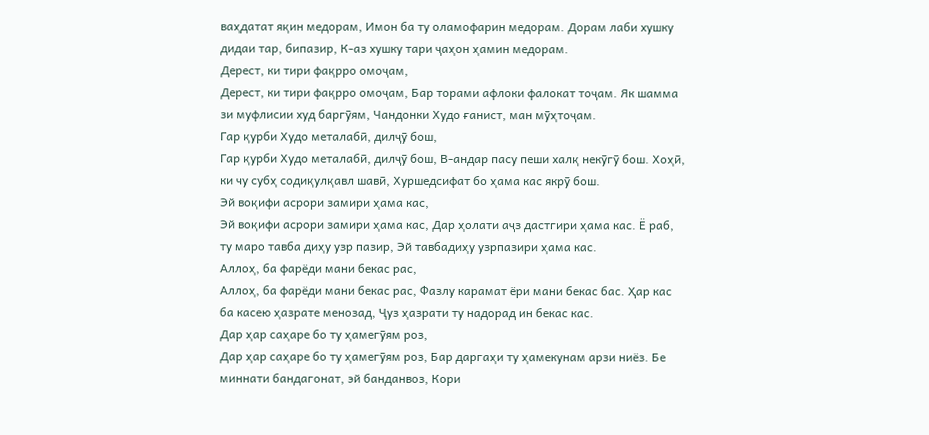ваҳдатат яқин медорам, Имон ба ту оламофарин медорам. Дорам лаби хушку дидаи тар, бипазир, К-аз хушку тари ҷаҳон ҳамин медорам.
Дерест, ки тири фақрро омоҷам,
Дерест, ки тири фақрро омоҷам, Бар торами афлоки фалокат тоҷам. Як шамма зи муфлисии худ баргӯям, Чандонки Худо ғанист, ман мӯҳтоҷам.
Гар қурби Худо металабӣ, дилҷӯ бош,
Гар қурби Худо металабӣ, дилҷӯ бош, В-андар пасу пеши халқ некӯгӯ бош. Хоҳӣ, ки чу субҳ содиқулқавл шавӣ, Хуршедсифат бо ҳама кас якрӯ бош.
Эй воқифи асрори замири ҳама кас,
Эй воқифи асрори замири ҳама кас, Дар ҳолати аҷз дастгири ҳама кас. Ё раб, ту маро тавба диҳу узр пазир, Эй тавбадиҳу узрпазири ҳама кас.
Аллоҳ, ба фарёди мани бекас рас,
Аллоҳ, ба фарёди мани бекас рас, Фазлу карамат ёри мани бекас бас. Ҳар кас ба касею ҳазрате менозад, Ҷуз ҳазрати ту надорад ин бекас кас.
Дар ҳар саҳаре бо ту ҳамегӯям роз,
Дар ҳар саҳаре бо ту ҳамегӯям роз, Бар даргаҳи ту ҳамекунам арзи ниёз. Бе миннати бандагонат, эй банданвоз, Кори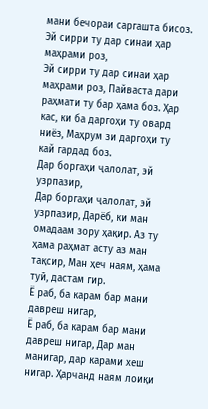мани бечораи саргашта бисоз.
Эй сирри ту дар синаи ҳар маҳрами роз,
Эй сирри ту дар синаи ҳар маҳрами роз, Пайваста дари раҳмати ту бар ҳама боз. Ҳар кас, ки ба даргоҳи ту овард ниёз, Маҳрум зи даргоҳи ту кай гардад боз.
Дар боргаҳи ҷалолат, эй узрпазир,
Дар боргаҳи ҷалолат, эй узрпазир, Дарёб, ки ман омадаам зору ҳақир. Аз ту ҳама раҳмат асту аз ман тақсир, Ман ҳеч наям, ҳама туӣ, дастам гир.
Ё раб, ба карам бар мани давреш нигар,
Ё раб, ба карам бар мани давреш нигар, Дар ман манигар, дар карами хеш нигар. Ҳарчанд наям лоиқи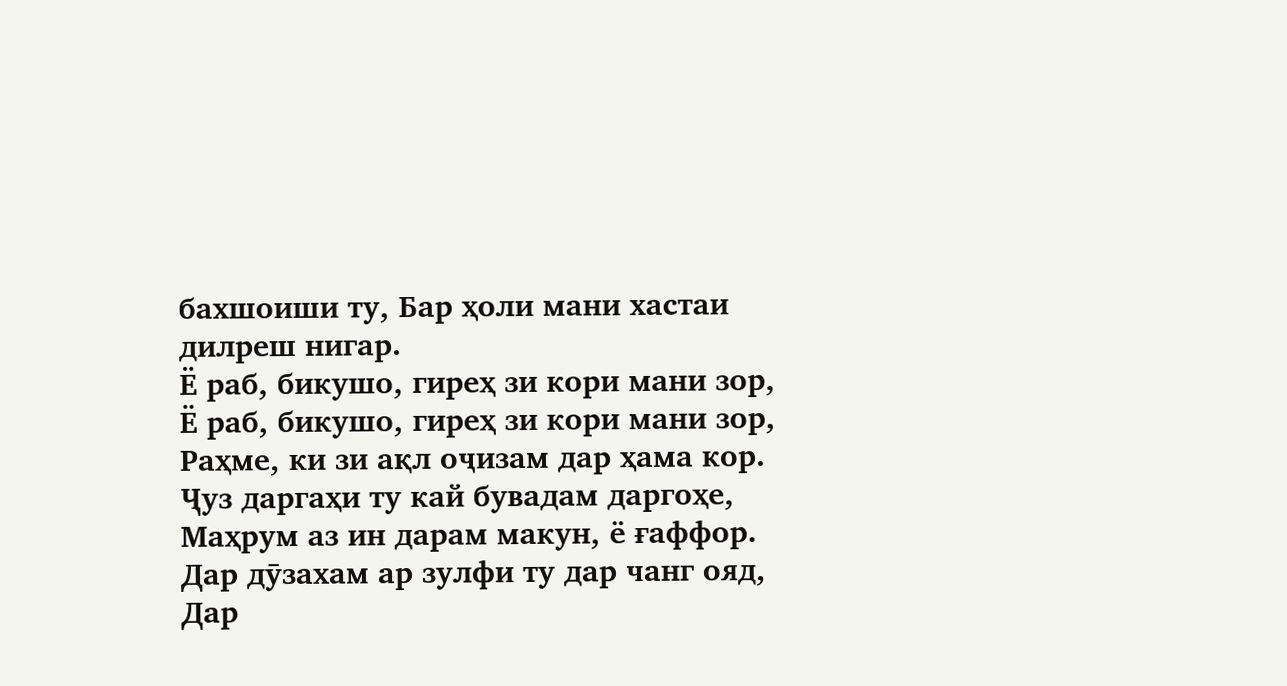бахшоиши ту, Бар ҳоли мани хастаи дилреш нигар.
Ё раб, бикушо, гиреҳ зи кори мани зор,
Ё раб, бикушо, гиреҳ зи кори мани зор, Раҳме, ки зи ақл оҷизам дар ҳама кор. Ҷуз даргаҳи ту кай бувадам даргоҳе, Маҳрум аз ин дарам макун, ё ғаффор.
Дар дӯзахам ар зулфи ту дар чанг ояд,
Дар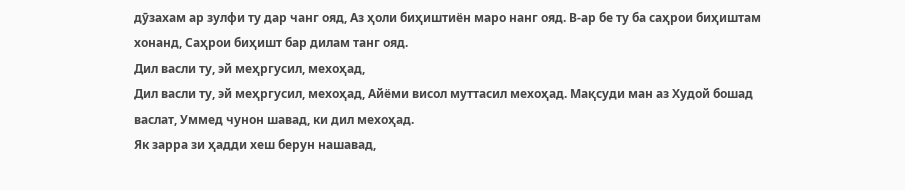дӯзахам ар зулфи ту дар чанг ояд, Аз ҳоли биҳиштиён маро нанг ояд. В-ар бе ту ба саҳрои биҳиштам хонанд, Саҳрои биҳишт бар дилам танг ояд.
Дил васли ту, эй меҳргусил, мехоҳад,
Дил васли ту, эй меҳргусил, мехоҳад, Айёми висол муттасил мехоҳад. Мақсуди ман аз Худой бошад васлат, Уммед чунон шавад, ки дил мехоҳад.
Як зарра зи ҳадди хеш берун нашавад,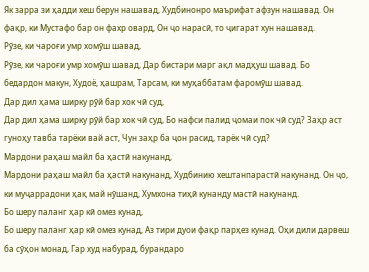Як зарра зи ҳадди хеш берун нашавад, Худбинонро маърифат афзун нашавад. Он фақр, ки Мустафо бар он фахр овард, Он ҷо нарасӣ, то ҷигарат хун нашавад.
Рӯзе, ки чароғи умр хомӯш шавад,
Рӯзе, ки чароғи умр хомӯш шавад, Дар бистари марг ақл мадҳуш шавад. Бо бедардон макун, Худоё, ҳашрам, Тарсам, ки муҳаббатам фаромӯш шавад.
Дар дил ҳама ширку рӯй бар хок чӣ суд,
Дар дил ҳама ширку рӯй бар хок чӣ суд, Бо нафси палид ҷомаи пок чӣ суд? Заҳр аст гуноҳу тавба тарёки вай аст, Чун заҳр ба ҷон расид, тарёк чӣ суд?
Мардони раҳаш майл ба ҳастӣ накунанд,
Мардони раҳаш майл ба ҳастӣ накунанд, Худбинию хештанпарастӣ накунанд. Он ҷо, ки муҷаррадони ҳақ май нӯшанд, Хумхона тиҳӣ кунанду мастӣ накунанд.
Бо шеру паланг ҳар кӣ омез кунад,
Бо шеру паланг ҳар кӣ омез кунад, Аз тири дуои фақр парҳез кунад. Оҳи дили дарвеш ба сӯҳон монад, Гар худ набурад, бурандаро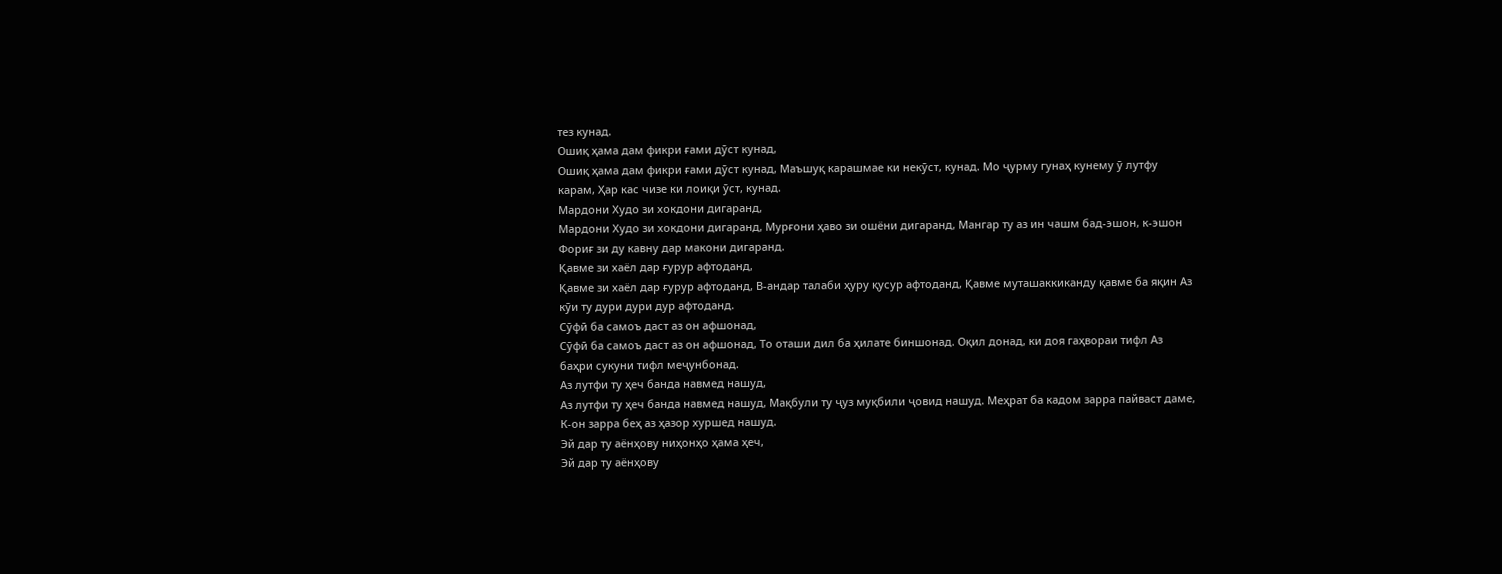тез кунад.
Ошиқ ҳама дам фикри ғами дӯст кунад,
Ошиқ ҳама дам фикри ғами дӯст кунад, Маъшуқ карашмае ки некӯст, кунад. Мо ҷурму гунаҳ кунему ӯ лутфу карам, Ҳар кас чизе ки лоиқи ӯст, кунад.
Мардони Худо зи хокдони дигаранд,
Мардони Худо зи хокдони дигаранд, Мурғони ҳаво зи ошёни дигаранд, Мангар ту аз ин чашм бад-эшон, к-эшон Фориғ зи ду кавну дар макони дигаранд.
Қавме зи хаёл дар ғурур афтоданд,
Қавме зи хаёл дар ғурур афтоданд, В-андар талаби ҳуру қусур афтоданд, Қавме муташаккиканду қавме ба яқин Аз кӯи ту дури дури дур афтоданд.
Сӯфӣ ба самоъ даст аз он афшонад,
Сӯфӣ ба самоъ даст аз он афшонад, То оташи дил ба ҳилате биншонад. Оқил донад, ки доя гаҳвораи тифл Аз баҳри сукуни тифл меҷунбонад.
Аз лутфи ту ҳеч банда навмед нашуд,
Аз лутфи ту ҳеч банда навмед нашуд, Мақбули ту ҷуз муқбили ҷовид нашуд. Меҳрат ба кадом зарра пайваст даме, К-он зарра беҳ аз ҳазор хуршед нашуд.
Эй дар ту аёнҳову ниҳонҳо ҳама ҳеч,
Эй дар ту аёнҳову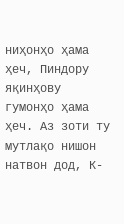ниҳонҳо ҳама ҳеч, Пиндору яқинҳову гумонҳо ҳама ҳеч. Аз зоти ту мутлақо нишон натвон дод, К-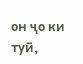он ҷо ки туӣ,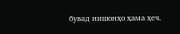бувад нишонҳо ҳама ҳеч.